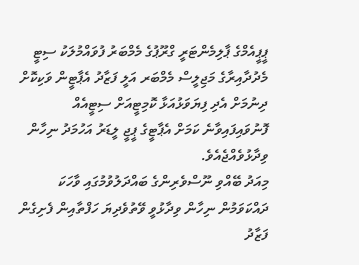ޕީޕީއެމްގެ ޕާލިމެންޓަރީ ގްރޫޕުގެ މެމްބަރު ފުވައްމުލަކު ސިޓީ މެދުދާއިރާގެ މަޖިލީސް މެމްބަރ އަލީ ފަޒާދު އެޕާޓީން ވަކިކޮށް ދިނުމަށް އެދި ފިޔަވަޅުއަޅާ ކޮމިޓީއަށް ސިޓީއެއް ފޮނުވައިފައިވާނެ ކަމަށް އެޕާޓީގެ ޕީޖީ ލީޑަރު އަހުމަދު ނިހާން ވިދާޅުވެއްޖެއެވެ.
މިއަދު ބޭއްވި ނޫސްވެރިންގެ ބައްދަލުވުމުގައި ވާހަކަ ދައްކަވަމުން ނިހާން ވިދާޅުވީ ވޭތުވެދިޔަ ހަފްތާއިން ފެށިގެން ފަޒާދު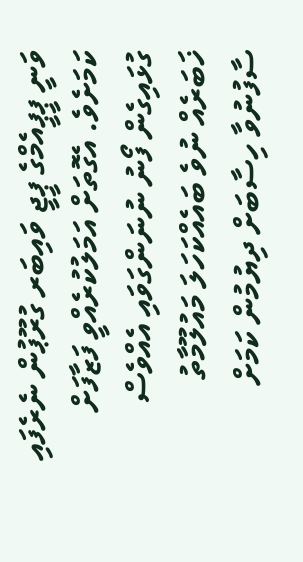ވަނީ ޕީޕީއެމްގެ ޕީޖީ ވައިބަރ ގުރޫޕުން ނެރެފައި ކަމަށެވެ. އެގޮތަށް އަމަލުކުރެއްވީ ފަޒާފަށް ގުޅައިގެން ފޯނު ނުނަންގަވައި އެއްވެސް ޚަބަރެއް ނުވެ ބައެއްކަހަލަ މައުލޫމާތު ސާފުނުވާ ހިސާބަށް ދިޔުމުން ކަމަށް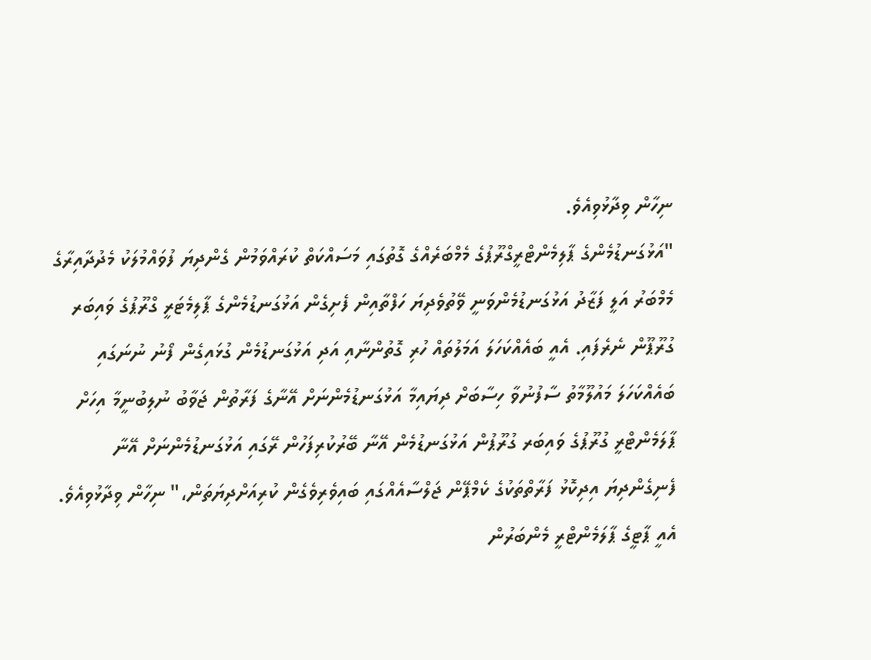ނިހާން ވިދާޅުވިއެވެ.
"އަޅުގަނޑުމެންގެ ޕާލިމެންޓްރީގްރޫޕުގެ މެމްބަރެއްގެ ގޮތުގައި މަސައްކަތް ކުރައްވަމުން ގެންދިޔަ ފުވައްމުލަކު މެދުދާއިރާގެ މެމްބަރު އަލީ ފަޒާދު އަޅުގަނޑުމެންވަނީ ވޭތުވެދިޔަ ހަފްތާއިން ފެށިގެން އަޅުގަނޑުމެންގެ ޕާލިމެޓަރީ ގްރޫޕުގެ ވައިބަރ ގުރޫޕޫން ނެރެފައި. އެއީ ބައެއްކަހަލަ އަމަލުތައް ހުރި ގޮތުންނާއި އަދި އަޅުގަނޑުމެން ގުޅައިގެން ފޯނު ނުނަގައި ބައެއްކަހަލަ މައުލޫމާތު ސާފުނުވާ ހިސާބަށް ދިޔައިމާ އަޅުގަނޑުމެންނަށް އޭނާގެ ފަރާތުން ޖަވާބު ނުލިބުނީމާ އިހަށް ޕާލަމެންޓްރީ ގުރޫޕުގެ ވައިބަރ ގުރޫޕުން އަޅުގަނޑުމެން އޭނާ ބޭރުކުރިފަހުން ރޭގައި އަޅުގަނޑުމެންނަށް އޭނާ ފެނިގެންދިޔަ އިދިކޮޅު ފަރާތްތަކުގެ ކެމްޕޭން ޖަލްސާއެއްގައި ބައިވެރިވެގެން ކުރިއަށްދިޔަތަން،" ނިހާން ވިދާޅުވިއެވެ.
އެއީ ޕާޓީގެ ޕާލަމެންޓްރީ މެންބަރުން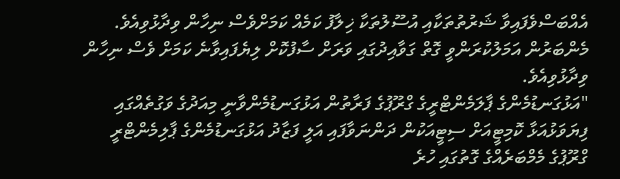އެއްބަސްވެފައިވާ ޝަރުތުތަކާއި އުސޫލުތަކާ ޚިލާފު ކަމެއް ކަމަށްވެސް ނިހާން ވިދާޅުވިއެވެ. މެންބަރުން އަމަލުކުރަންވީ ގޮތް ގަވާއިދުގައި ވަރަށް ސާފުކޮށް ލިޔެފައިވާނެ ކަމަށް ވެސް ނިހާން ވިދާޅުވިއެވެ.
"އަޅުގަނޑުމެންގެ ޕާލަމެންޓްރީގެ ގްރޫޕުގެ ފަރާތުން އަޅުގަނޑުމެންވާނީ މިއަދުގެ ވަގުތެއްގައި ފިޔަވަޅުއަޅާ ކޮމިޓީއަށް ސިޓީއަކުން ދަންނަވާފައި އަލީ ފަޒާދު އަޅުގަނޑުމެންގެ ޕާލިމެންޓްރީ ގްރޫޕުގެ މެމްބަރެއްގެ ގޮތުގައި ހުރެ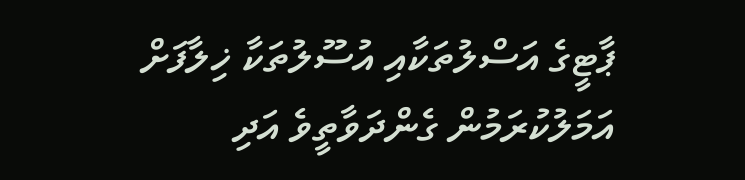ޕާޓީގެ އަސްލުތަކާއި އުސޫލުތަކާ ޚިލާފަށް އަމަލުކުރަމުން ގެންދަވާތީވެ އަދި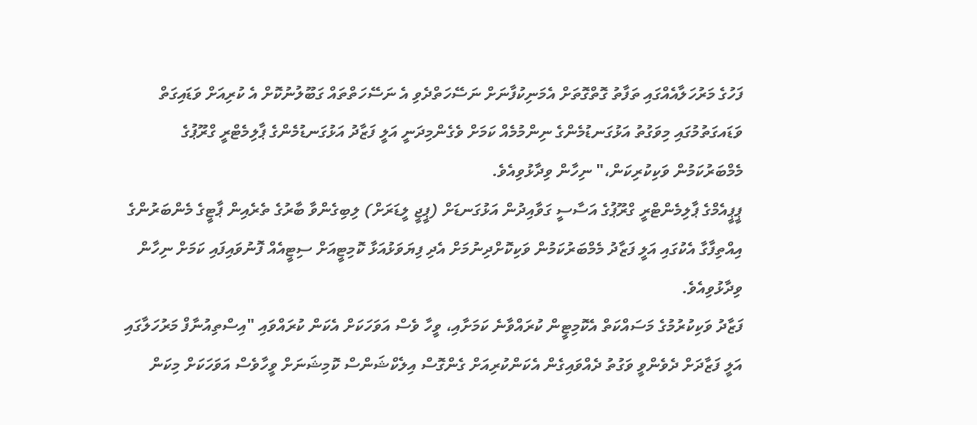ފަހުގެ މަރުހަލާއެއްގައި ތަފާތު ގޮތްގޮތަށް އެމަނިކުފާނަށް ނަސޭހަތްދެވި އެ ނަސޭހަތްތައް ގަބޫލުނުކޮށް އެ ކުރިއަށް ވަޑައިގަތް ވަޑައގަތުމުގައި މިވަގުތު އަޅުގަނޑުމެންގެ ނިންމުމެއް ކަމަށް ވެގެންމިދަނީ އަލީ ފަޒާދު އަޅުގަނޑުމެންގެ ޕާލިމެޓްރީ ގްރޫޕުގެ މެމްބަރުކަމުން ވަކިކުރިކަން،" ނިހާން ވިދާޅުވިއެވެ.
ޕީޕީއެމްގެ ޕާލިމެންޓްރީ ގްރޫޕުގެ އަސާސީ ގަވާއިދުން އަޅުގަނޑަށް (ޕީޖީ ލީޑަރަށް) ލިބިގެންވާ ބާރުގެ ތެރެއިން ޕާޓީގެ މެންބަރުންގެ އިއްތިފާގާ އެކުގައި އަލީ ފަޒާދު މެމްބަރުކަމުން ވަކިކޮށްދިނުމަށް އެދި ފިޔަވަޅުއަޅާ ކޮމިޓީއަށް ސިޓީއެއް ފޮނުވައިފައި ކަމަށް ނިހާން ވިދާޅުވިއެވެ.
ފަޒާދު ވަކިކުރުމުގެ މަސައްކަތް އެކޮމިޓީން ކުރައްވާނެ ކަމަށާއި، ވީހާ ވެސް އަވަހަކަށް އެކަން ކުރައްވައި "އިސްތިއުނާފް މަރުހަލާގައި އަލީ ފަޒާދަށް ދެވެންވީ ވަގުތު ދެއްވައިގެން އެކަންކުރިއަށް ގެންގޮސް އިލެކްޝަންސް ކޮމިޝަނަށް ވީހާވެސް އަވަހަކަށް މިކަން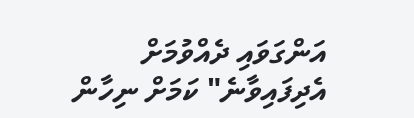އަންގަވައި ދެއްވުމަށް އެދިފައިވާނެ" ކަމަށް ނިހާން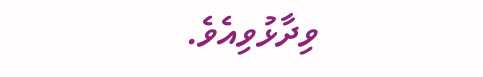ވިދާޅުވިއެވެ.